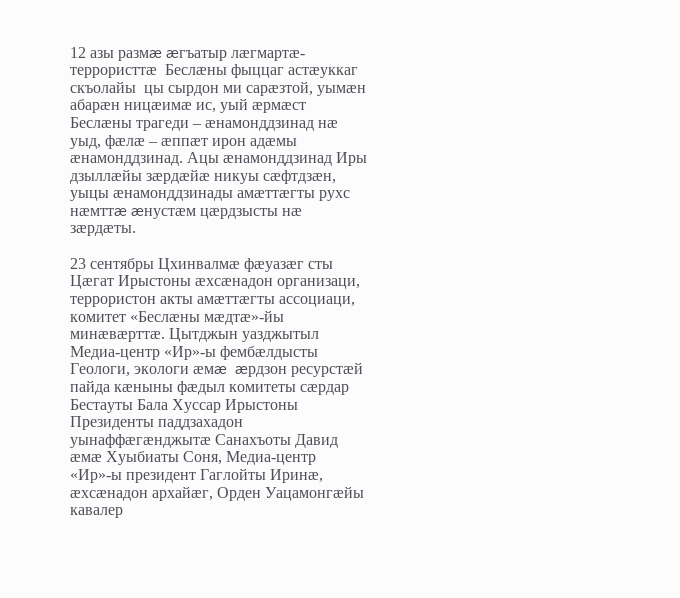12 азы размæ æгъатыр лæгмартæ-террористтæ  Беслæны фыццаг астæуккаг скъолайы  цы сырдон ми сарæзтой, уымæн абарæн ницæимæ ис, уый æрмæст Беслæны трагеди – æнамонддзинад нæ уыд, фæлæ – æппæт ирон адæмы æнамонддзинад. Ацы æнамонддзинад Иры дзыллæйы зæрдæйæ никуы сæфтдзæн, уыцы æнамонддзинады амæттæгты рухс нæмттæ æнустæм цæрдзысты нæ зæрдæты.

23 сентябры Цхинвалмæ фæуазæг сты Цæгат Ирыстоны æхсæнадон организаци, террористон акты амæттæгты ассоциаци, комитет «Беслæны мæдтæ»-йы минæвæрттæ. Цытджын уазджытыл  Медиа-центр «Ир»-ы фембæлдысты Геологи, экологи æмæ  æрдзон ресурстæй пайда кæныны фæдыл комитеты сæрдар Бестауты Бала Хуссар Ирыстоны Президенты паддзахадон уынаффæгæнджытæ Санахъоты Давид æмæ Хуыбиаты Соня, Медиа-центр «Ир»-ы президент Гаглойты Иринæ, æхсæнадон архайæг, Орден Уацамонгæйы кавалер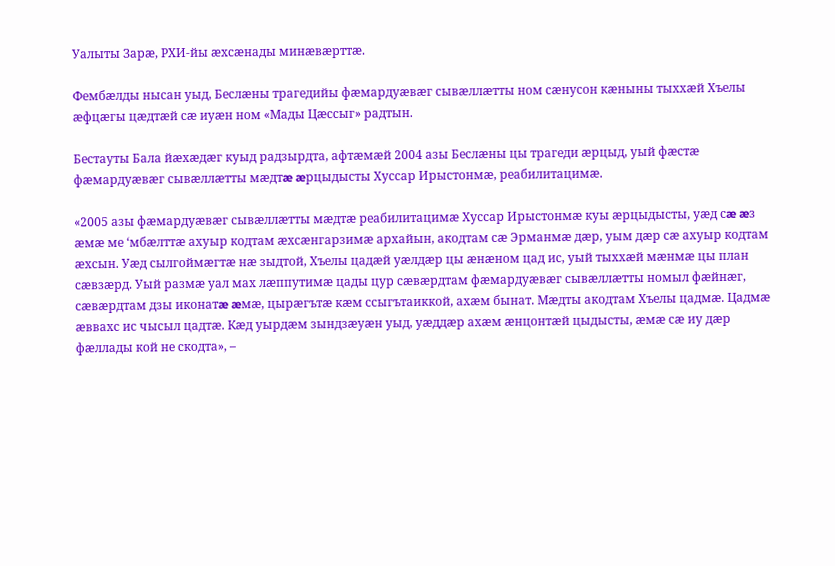Уалыты Зарæ, РХИ-йы æхсæнады минæвæрттæ.

Фембæлды нысан уыд, Беслæны трагедийы фæмардуæвæг сывæллæтты ном сæнусон кæныны тыххæй Хъелы æфцæгы цæдтæй сæ иуæн ном «Мады Цæссыг» радтын.

Бестауты Бала йæхæдæг куыд радзырдта, афтæмæй 2004 азы Беслæны цы трагеди æрцыд, уый фæстæ фæмардуæвæг сывæллæтты мæдтæ æрцыдысты Хуссар Ирыстонмæ, реабилитацимæ.

«2005 азы фæмардуæвæг сывæллæтты мæдтæ реабилитацимæ Хуссар Ирыстонмæ куы æрцыдысты, уæд сæ æз æмæ ме ‘мбæлттæ ахуыр кодтам æхсæнгарзимæ архайын, акодтам сæ Эрманмæ дæр, уым дæр сæ ахуыр кодтам æхсын. Уæд сылгоймæгтæ нæ зыдтой, Хъелы цадæй уæлдæр цы æнæном цад ис, уый тыххæй мæнмæ цы план сæвзæрд. Уый размæ уал мах лæппутимæ цады цур сæвæрдтам фæмардуæвæг сывæллæтты номыл фæйнæг, сæвæрдтам дзы иконатæ æмæ, цырæгътæ кæм ссыгътаиккой, ахæм бынат. Мæдты акодтам Хъелы цадмæ. Цадмæ æввахс ис чысыл цадтæ. Кæд уырдæм зындзæуæн уыд, уæддæр ахæм æнцонтæй цыдысты, æмæ сæ иу дæр фæллады кой не скодта», –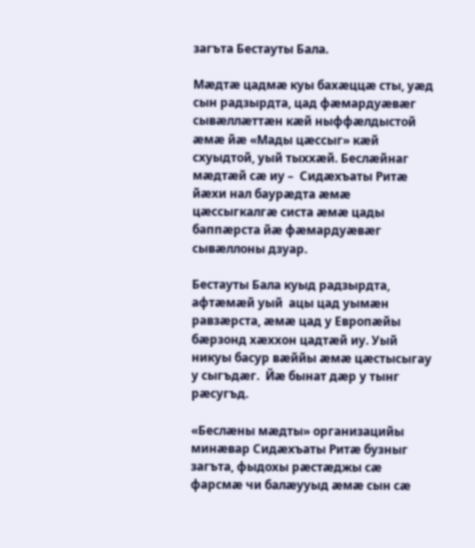загъта Бестауты Бала.

Мæдтæ цадмæ куы бахæццæ сты, уæд сын радзырдта, цад фæмардуæвæг сывæллæттæн кæй ныффæлдыстой æмæ йæ «Мады цæссыг» кæй схуыдтой, уый тыххæй. Беслæйнаг мæдтæй сæ иу –  Сидæхъаты Ритæ йæхи нал баурæдта æмæ цæссыгкалгæ систа æмæ цады баппæрста йæ фæмардуæвæг  сывæллоны дзуар.

Бестауты Бала куыд радзырдта, афтæмæй уый  ацы цад уымæн равзæрста, æмæ цад у Европæйы бæрзонд хæххон цадтæй иу. Уый никуы басур вæййы æмæ цæстысыгау у сыгъдæг.  Йæ бынат дæр у тынг рæсугъд.

«Беслæны мæдты» организацийы минæвар Сидæхъаты Ритæ бузныг загъта, фыдохы рæстæджы сæ фарсмæ чи балæууыд æмæ сын сæ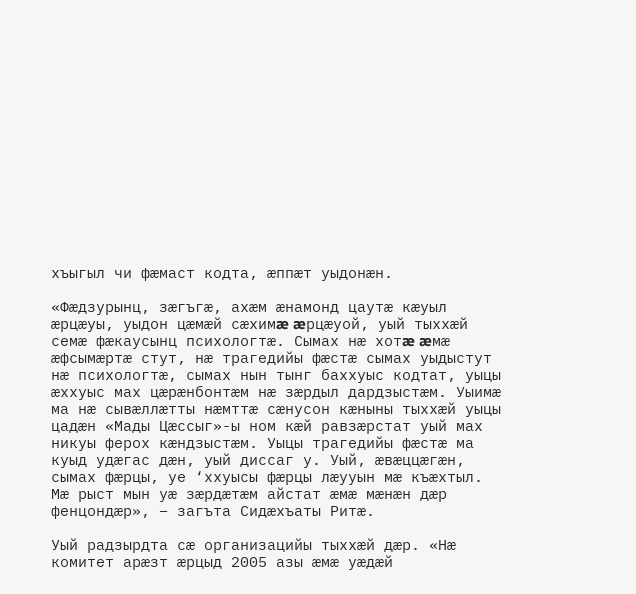хъыгыл чи фæмаст кодта, æппæт уыдонæн.

«Фæдзурынц, зæгъгæ, ахæм æнамонд цаутæ кæуыл æрцæуы, уыдон цæмæй сæхимæ æрцæуой, уый тыххæй семæ фæкаусынц психологтæ. Сымах нæ хотæ æмæ æфсымæртæ стут, нæ трагедийы фæстæ сымах уыдыстут нæ психологтæ, сымах нын тынг баххуыс кодтат, уыцы æххуыс мах цæрæнбонтæм нæ зæрдыл дардзыстæм. Уыимæ ма нæ сывæллæтты нæмттæ сæнусон кæныны тыххæй уыцы цадæн «Мады Цæссыг»-ы ном кæй равзæрстат уый мах никуы ферох кæндзыстæм. Уыцы трагедийы фæстæ ма куыд удæгас дæн, уый диссаг у. Уый, æвæццæгæн, сымах фæрцы, уе ‘ххуысы фæрцы лæууын мæ къæхтыл. Мæ рыст мын уæ зæрдæтæм айстат æмæ мæнæн дæр фенцондæр», – загъта Сидæхъаты Ритæ.

Уый радзырдта сæ организацийы тыххæй дæр. «Нæ комитет арæзт æрцыд 2005 азы æмæ уæдæй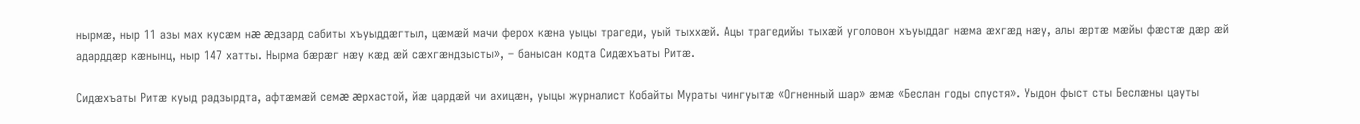нырмæ, ныр 11 азы мах кусæм нæ æдзард сабиты хъуыддæгтыл, цæмæй мачи ферох кæна уыцы трагеди, уый тыххæй. Ацы трагедийы тыхæй уголовон хъуыддаг нæма æхгæд нæу, алы æртæ мæйы фæстæ дæр æй адарддæр кæнынц, ныр 147 хатты. Нырма бæрæг нæу кæд æй сæхгæндзысты», – банысан кодта Сидæхъаты Ритæ.

Сидæхъаты Ритæ куыд радзырдта, афтæмæй семæ æрхастой, йæ цардæй чи ахицæн, уыцы журналист Кобайты Мураты чингуытæ «Огненный шар» æмæ «Беслан годы спустя». Уыдон фыст сты Беслæны цауты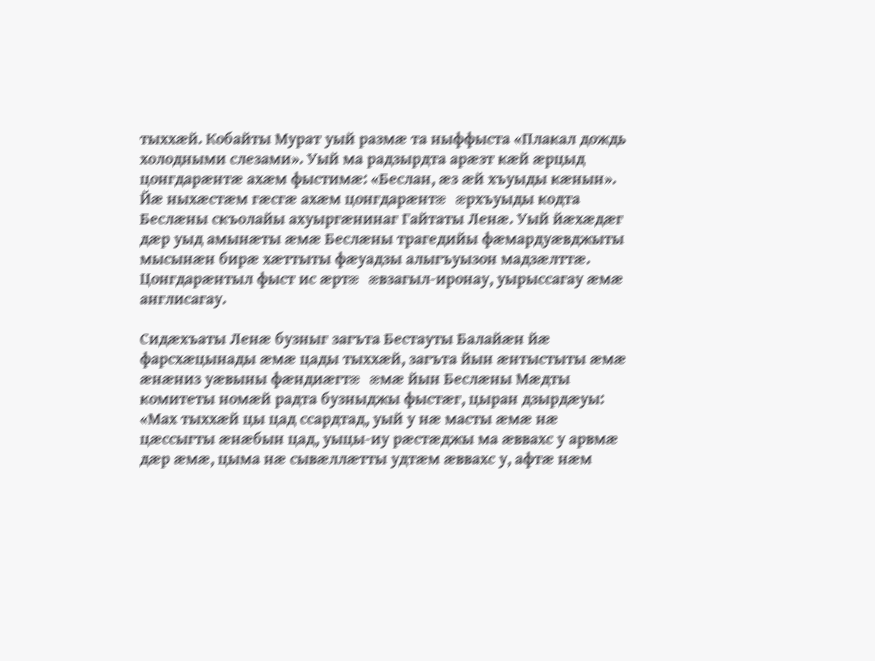тыххæй. Кобайты Мурат уый размæ та ныффыста «Плакал дождь холодными слезами». Уый ма радзырдта арæзт кæй æрцыд цонгдарæнтæ ахæм фыстимæ: «Беслан, æз æй хъуыды кæнын». Йæ ныхæстæм гæсгæ ахæм цонгдарæнтæ æрхъуыды кодта Беслæны скъолайы ахуыргæнинаг Гайтаты Ленæ. Уый йæхæдæг дæр уыд амынæты æмæ Беслæны трагедийы фæмардуæвджыты мысынæн бирæ хæттыты фæуадзы алыгъуызон мадзæлттæ. Цонгдарæнтыл фыст ис æртæ æвзагыл-иронау, уырыссагау æмæ англисагау.

Сидæхъаты Ленæ бузныг загъта Бестауты Балайæн йæ фарсхæцынады æмæ цады тыххæй, загъта йын æнтыстыты æмæ æнæниз уæвыны фæндиæгтæ æмæ йын Беслæны Мæдты комитеты номæй радта бузныджы фыстæг, цыран дзырдæуы: «Мах тыххæй цы цад ссардтад, уый у нæ масты æмæ нæ цæссыгты æнæбын цад, уыцы-иу рæстæджы ма æввахс у арвмæ дæр æмæ, цыма нæ сывæллæтты удтæм æввахс у, афтæ нæм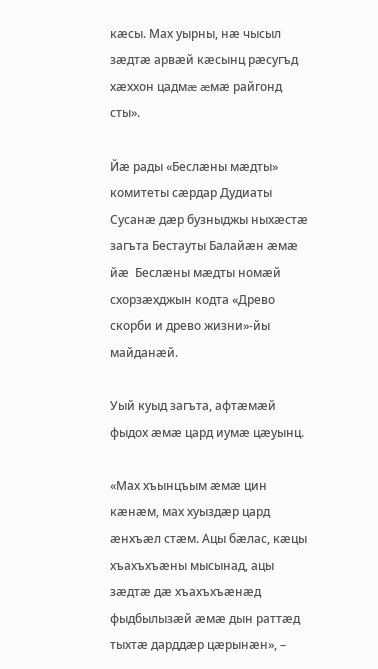кæсы. Мах уырны, нæ чысыл зæдтæ арвæй кæсынц рæсугъд  хæххон цадмæ æмæ райгонд сты».

Йæ рады «Беслæны мæдты» комитеты сæрдар Дудиаты Сусанæ дæр бузныджы ныхæстæ загъта Бестауты Балайæн æмæ йæ  Беслæны мæдты номæй схорзæхджын кодта «Древо скорби и древо жизни»-йы майданæй.

Уый куыд загъта, афтæмæй фыдох æмæ цард иумæ цæуынц.

«Мах хъынцъым æмæ цин кæнæм, мах хуыздæр цард æнхъæл стæм. Ацы бæлас, кæцы хъахъхъæны мысынад, ацы зæдтæ дæ хъахъхъæнæд фыдбылызæй æмæ дын раттæд тыхтæ дарддæр цæрынæн», –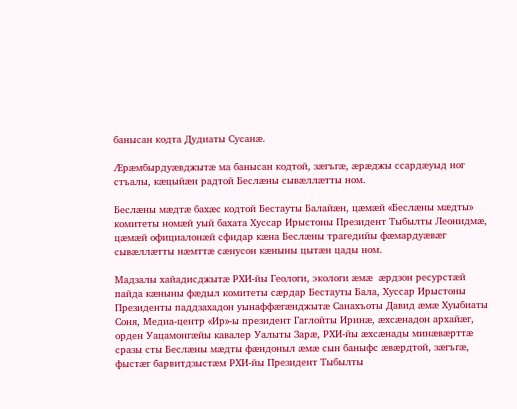банысан кодта Дудиаты Сусанæ.

Æрæмбырдуæвджытæ ма банысан кодтой, зæгъгæ, æрæджы ссардæуыд ног стъалы, кæцыйæн радтой Беслæны сывæллæтты ном.

Беслæны мæдтæ бахæс кодтой Бестауты Балайæн, цæмæй «Беслæны мæдты» комитеты номæй уый бахата Хуссар Ирыстоны Президент Тыбылты Леонидмæ, цæмæй официалонæй сфидар кæна Беслæны трагедийы фæмардуæвæг сывæллæтты нæмттæ сæнусон кæныны цытæн цады ном.

Мадзалы хайадисджытæ РХИ-йы Геологи, экологи æмæ  æрдзон ресурстæй пайда кæныны фæдыл комитеты сæрдар Бестауты Бала, Хуссар Ирыстоны Президенты паддзахадон уынаффæгæнджытæ Санахъоты Давид æмæ Хуыбиаты Соня, Медиа-центр «Ир»-ы президент Гаглойты Иринæ, æхсæнадон архайæг, орден Уацамонгæйы кавалер Уалыты Зарæ, РХИ-йы æхсæнады минæвæрттæ сразы сты Беслæны мæдты фæндоныл æмæ сын баныфс æвæрдтой, зæгъгæ, фыстæг барвитдзыстæм РХИ-йы Президент Тыбылты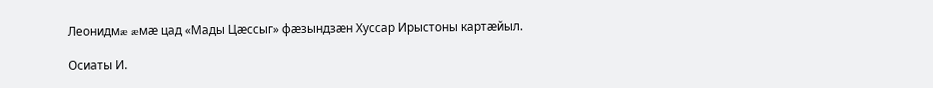Леонидмæ æмæ цад «Мады Цæссыг» фæзындзæн Хуссар Ирыстоны картæйыл.

Осиаты И.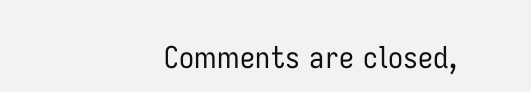Comments are closed,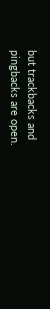but trackbacks and pingbacks are open.